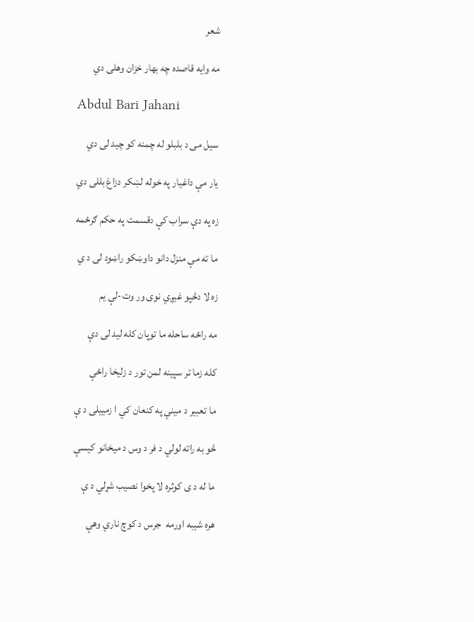شعر

مه وایه قاصده چه بهار خزان وهلی دي

Abdul Bari Jahani

سیل می د بلبلو له چمنه کو چید لی دي

یار مې داغیار په خوله لښکر دزاغ بللی دي

زه په دې سراب کې دقسمت په حکم ګرځمه

ما ته مې منزل دانو داوښکو راښود لی د ي

زه لا دڅپو غیږي نوی ور وت-لې یم

مه راځه ساحله ما توپان کله لید لی دې

کله زما تر سپینه لمن تور د زلیخا راځې

ما تعبیر د میني په کنعان کي ا زمییلی د ې

څو به راته لولي د فر د وس د میخانو کیسې

ما له د ی کوثره لا پخوا نصیب شړلي د ې

هره شیبه اورمه  جرس د کوچ ناري وهې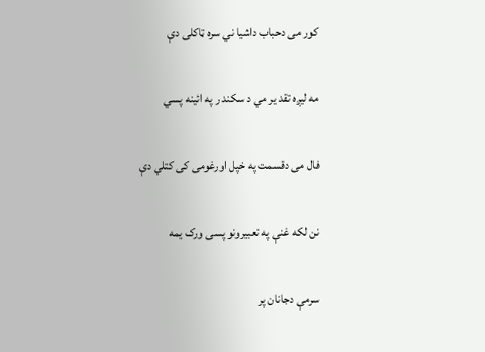کور می دحباب داشیا ني سره ټاکلی دې

مه لیږه تقد یر مي د سکند ر په ائینه پسي

فال می دقسمت په خپل اورغومی کی کتلي دې

نن لکه غنې په تعبیرونو پسی ورک یمه

سرمې دجانان پر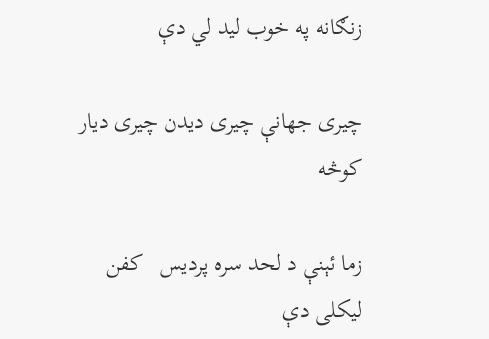زنګانه په خوب لید لي دې

چیری جهانې چیری دیدن چیری دیار کوڅه

زما ئېنې د لحد سره پردیس   کفن لیکلی دې